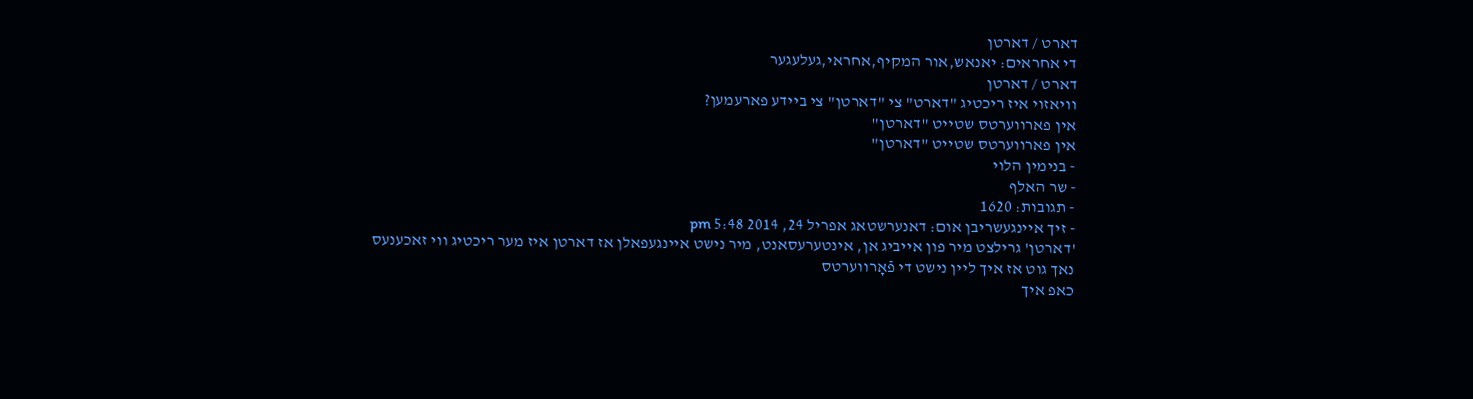דארט / דארטן
די אחראים: יאנאש,אור המקיף,אחראי,געלעגער
דארט / דארטן
וויאזוי איז ריכטיג "דארט" צי "דארטן" צי ביידע פארעמען?
אין פארווערטס שטייט "דארטן"
אין פארווערטס שטייט "דארטן"
- בנימין הלוי
- שר האלף
- תגובות: 1620
- זיך איינגעשריבן אום: דאנערשטאג אפריל 24, 2014 5:48 pm
'דארטן' גרילצט מיר פון אייביג אן, אינטערעסאנט, מיר נישט איינגעפאלן אז דארטן איז מער ריכטיג ווי זאכענעס
נאך גוט אז איך ליין נישט די פֿאָרווערטס
כאפ איך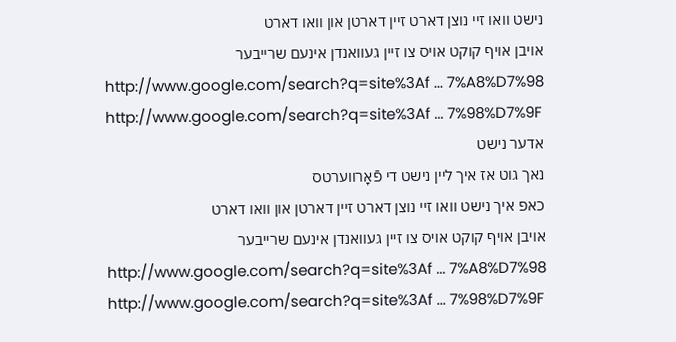נישט וואו זיי נוצן דארט זיין דארטן און וואו דארט
אויבן אויף קוקט אויס צו זיין געוואנדן אינעם שרייבער
http://www.google.com/search?q=site%3Af ... 7%A8%D7%98
http://www.google.com/search?q=site%3Af ... 7%98%D7%9F
אדער נישט
נאך גוט אז איך ליין נישט די פֿאָרווערטס
כאפ איך נישט וואו זיי נוצן דארט זיין דארטן און וואו דארט
אויבן אויף קוקט אויס צו זיין געוואנדן אינעם שרייבער
http://www.google.com/search?q=site%3Af ... 7%A8%D7%98
http://www.google.com/search?q=site%3Af ... 7%98%D7%9F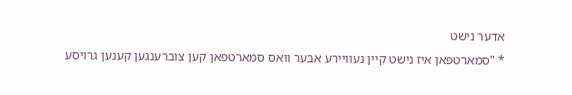אדער נישט
* "סמארטפאן איז נישט קיין נעוויירע אבער וואס סמארטפאן קען צוברענגען קענען גרויסע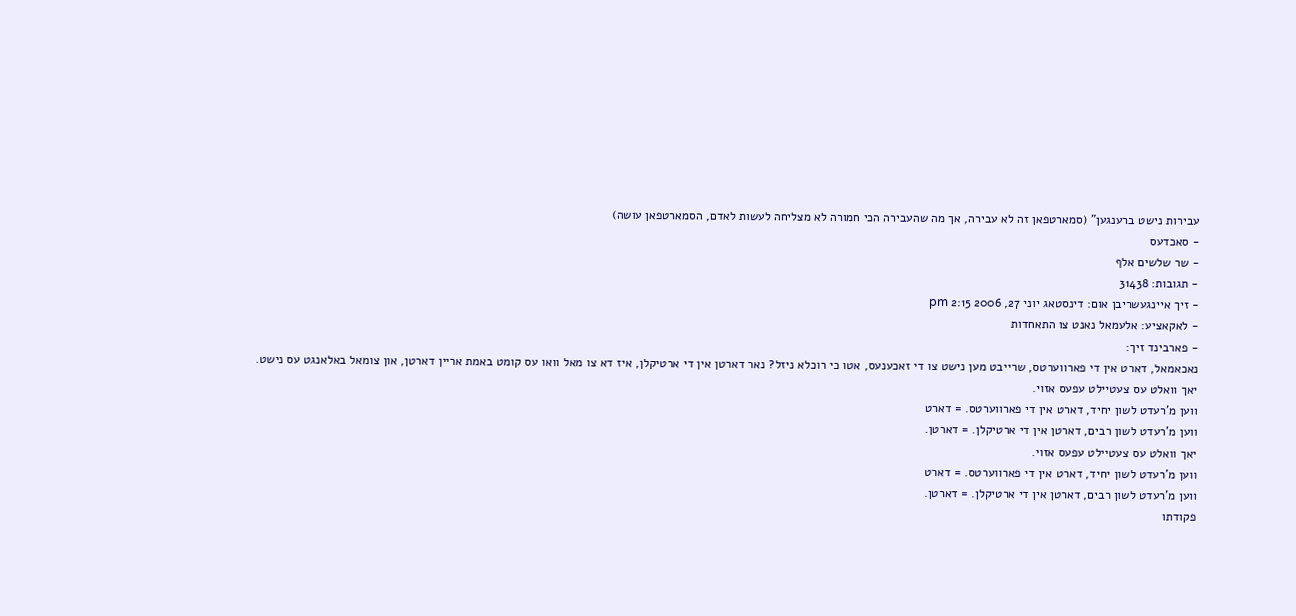עבירות נישט ברענגען" (סמארטפאן זה לא עבירה, אך מה שהעבירה הכי חמורה לא מצליחה לעשות לאדם, הסמארטפאן עושה)
- סאכדעס
- שר שלשים אלף
- תגובות: 31438
- זיך איינגעשריבן אום: דינסטאג יוני 27, 2006 2:15 pm
- לאקאציע: אלעמאל נאנט צו התאחדות
- פארבינד זיך:
נאכאמאל, דארט אין די פארווערטס, שרייבט מען נישט צו די זאכענעס, אטו כי רוכלא ניזל? נאר דארטן אין די ארטיקלן, איז דא צו מאל וואו עס קומט באמת אריין דארטן, און צומאל באלאנגט עס נישט.
יאך וואלט עס צעטיילט עפעס אזוי.
ווען מ'רעדט לשון יחיד, דארט אין די פארווערטס. = דארט
ווען מ'רעדט לשון רבים, דארטן אין די ארטיקלן. = דארטן.
יאך וואלט עס צעטיילט עפעס אזוי.
ווען מ'רעדט לשון יחיד, דארט אין די פארווערטס. = דארט
ווען מ'רעדט לשון רבים, דארטן אין די ארטיקלן. = דארטן.
פקודתו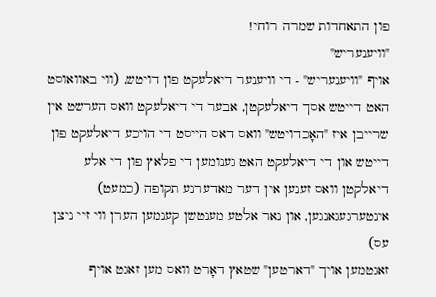פון התאחדות שמרה רוחי!
"וויענעריש"
אויף "וויענעריש" - די וויענער דיאלעקט פון דויטש, (ווי באוואוסט האט דייטש אסך דיאלעקטן, אבער די דיאלעקט וואס הערשט אין שרייבן איז "האָכדויטש" וואס דאס הייסט די הויכע דיאלעקט פון דייטש און די דיאלעקט האט גענומען די פלאץ פון די אלע דיאלקטן וואס זענען אין דער מאדערנע תקופה (כמעט) אינטערגעגאנגען, און נאר אלטע מענטשן קענמען הערן ווי זיי ניצן עס)
זאגטמען אויך "דארטען" שטאץ דאָרט וואס מען זאגט אויף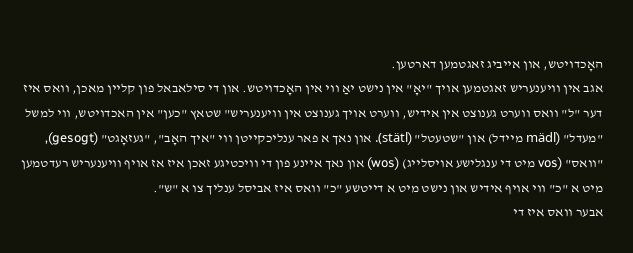האָכדויטש, און אייביג זאגטמען דארטען.
אגב אין וויענעריש זאגטמען אויך "יאָ" אין נישט יאַ ווי אין האָכדויטש. און די סילאבאל פון קליין מאכן, וואס איז דער "ל" וואס ווערט גענוצט אין אידיש, ווערט אויך גענוצט אין וויענעריש" שטאץ "כען" אין האכדויטש, ווי למשל "מעדל" (mädl מיידל) און "שטעטל" (stätl). און נאך א פאר ענליכקייטן ווי "איך האָב", "געזאָגט" (gesogt), "וואס" (vos מיט די ענגלישע אויסלייג) (wos) און נאך איינע פון די וויכטיגע זאכן איז אז אויף וויענעריש רעדטמען מיט א "כ" ווי אויף אידיש און נישט מיט א דייטשע "כ" וואס איז אביסל ענליך צו א "ש".
אבער וואס איז די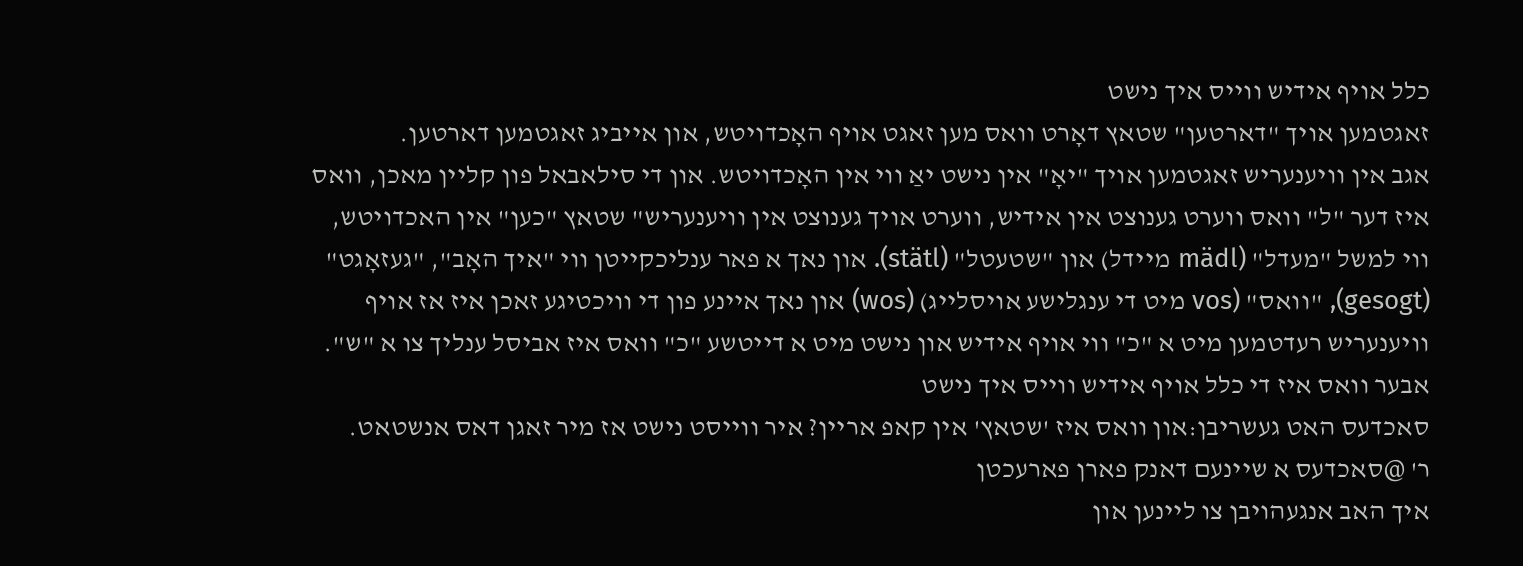כלל אויף אידיש ווייס איך נישט
זאגטמען אויך "דארטען" שטאץ דאָרט וואס מען זאגט אויף האָכדויטש, און אייביג זאגטמען דארטען.
אגב אין וויענעריש זאגטמען אויך "יאָ" אין נישט יאַ ווי אין האָכדויטש. און די סילאבאל פון קליין מאכן, וואס איז דער "ל" וואס ווערט גענוצט אין אידיש, ווערט אויך גענוצט אין וויענעריש" שטאץ "כען" אין האכדויטש, ווי למשל "מעדל" (mädl מיידל) און "שטעטל" (stätl). און נאך א פאר ענליכקייטן ווי "איך האָב", "געזאָגט" (gesogt), "וואס" (vos מיט די ענגלישע אויסלייג) (wos) און נאך איינע פון די וויכטיגע זאכן איז אז אויף וויענעריש רעדטמען מיט א "כ" ווי אויף אידיש און נישט מיט א דייטשע "כ" וואס איז אביסל ענליך צו א "ש".
אבער וואס איז די כלל אויף אידיש ווייס איך נישט
סאכדעס האט געשריבן:און וואס איז 'שטאץ' אין קאפ אריין? איר ווייסט נישט אז מיר זאגן דאס אנשטאט.
ר' @סאכדעס א שיינעם דאנק פארן פארעכטן
איך האב אנגעהויבן צו ליינען און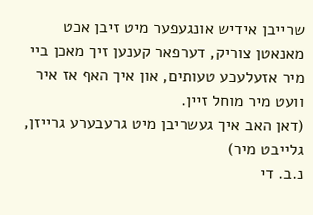שרייבן אידיש אונגעפער מיט זיבן אכט מאנאטן צוריק, דערפאר קענען זיך מאכן ביי מיר אזעלעכע טעותים, און איך האף אז איר וועט מיר מוחל זיין.
(דאן האב איך געשריבן מיט גרעבערע גרייזן, גלייבט מיר)
נ.ב. די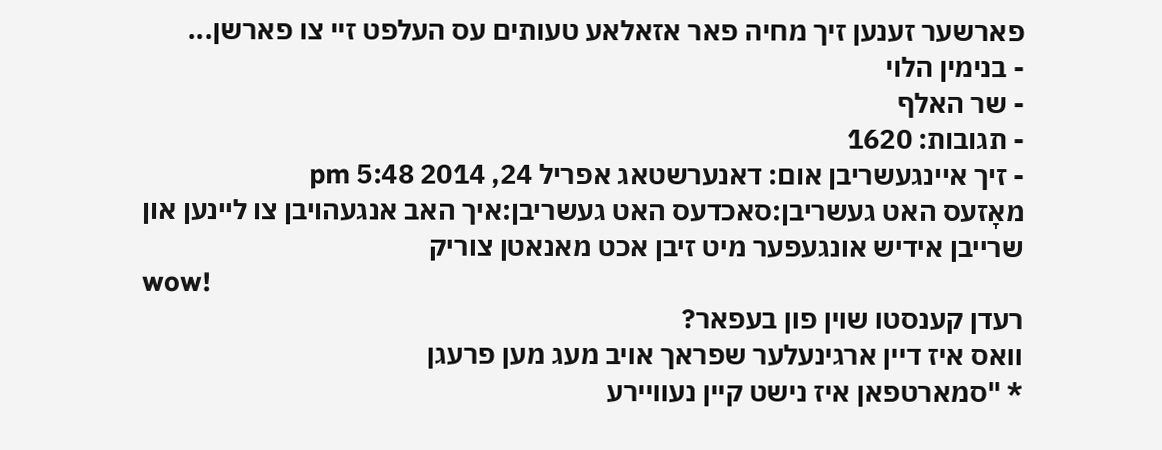פארשער זענען זיך מחיה פאר אזאלאע טעותים עס העלפט זיי צו פארשן...
- בנימין הלוי
- שר האלף
- תגובות: 1620
- זיך איינגעשריבן אום: דאנערשטאג אפריל 24, 2014 5:48 pm
מאָזעס האט געשריבן:סאכדעס האט געשריבן:איך האב אנגעהויבן צו ליינען און שרייבן אידיש אונגעפער מיט זיבן אכט מאנאטן צוריק
wow!
רעדן קענסטו שוין פון בעפאר?
וואס איז דיין ארגינעלער שפראך אויב מעג מען פרעגן
* "סמארטפאן איז נישט קיין נעוויירע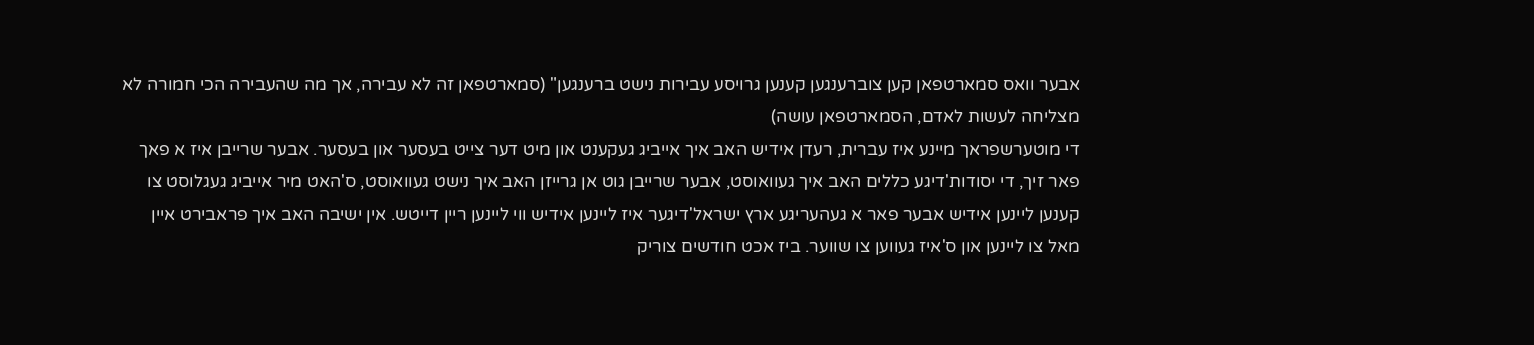אבער וואס סמארטפאן קען צוברענגען קענען גרויסע עבירות נישט ברענגען" (סמארטפאן זה לא עבירה, אך מה שהעבירה הכי חמורה לא מצליחה לעשות לאדם, הסמארטפאן עושה)
די מוטערשפראך מיינע איז עברית, רעדן אידיש האב איך אייביג געקענט און מיט דער צייט בעסער און בעסער. אבער שרייבן איז א פאך פאר זיך, די יסודות'דיגע כללים האב איך געוואוסט, אבער שרייבן גוט אן גרייזן האב איך נישט געוואוסט, ס'האט מיר אייביג געגלוסט צו קענען ליינען אידיש אבער פאר א געהעריגע ארץ ישראל'דיגער איז ליינען אידיש ווי ליינען ריין דייטש. אין ישיבה האב איך פראבירט איין מאל צו ליינען און ס'איז געווען צו שווער. ביז אכט חודשים צוריק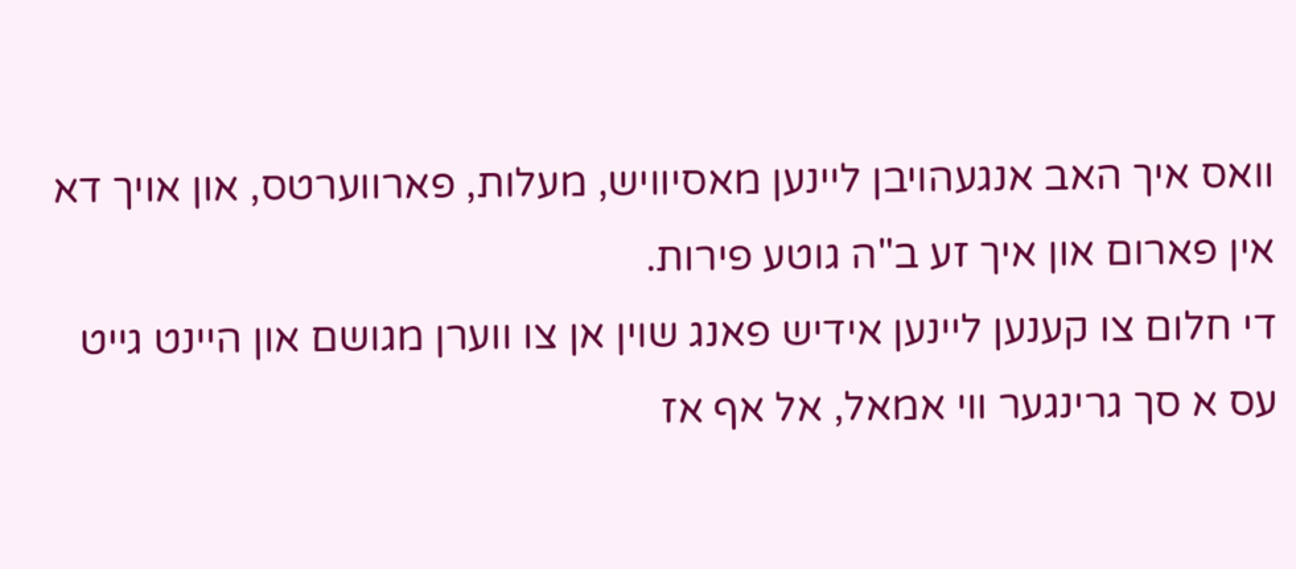וואס איך האב אנגעהויבן ליינען מאסיוויש, מעלות, פארווערטס, און אויך דא אין פארום און איך זע ב"ה גוטע פירות.
די חלום צו קענען ליינען אידיש פאנג שוין אן צו ווערן מגושם און היינט גייט עס א סך גרינגער ווי אמאל, אל אף אז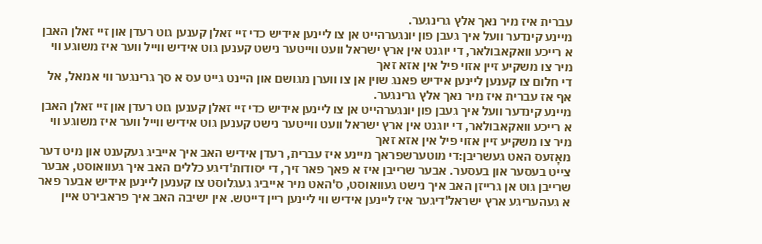עברית איז מיר נאך אלץ גרינגער.
מיינע קינדער וועל איך געבן פון יונגערהייט אן צו ליינען אידיש כדי זיי זאלן קענען גוט רעדן און זיי זאלן האבן א רייכע וואקאבולאר, די יוגנט אין ארץ ישראל וועט ווייטער נישט קענען גוט אידיש ווייל ווער איז משוגע ווי מיר צו משקיע זיין אזוי פיל אין אזא זאך
די חלום צו קענען ליינען אידיש פאנג שוין אן צו ווערן מגושם און היינט גייט עס א סך גרינגער ווי אמאל, אל אף אז עברית איז מיר נאך אלץ גרינגער.
מיינע קינדער וועל איך געבן פון יונגערהייט אן צו ליינען אידיש כדי זיי זאלן קענען גוט רעדן און זיי זאלן האבן א רייכע וואקאבולאר, די יוגנט אין ארץ ישראל וועט ווייטער נישט קענען גוט אידיש ווייל ווער איז משוגע ווי מיר צו משקיע זיין אזוי פיל אין אזא זאך
מאָזעס האט געשריבן:די מוטערשפראך מיינע איז עברית, רעדן אידיש האב איך אייביג געקענט און מיט דער צייט בעסער און בעסער. אבער שרייבן איז א פאך פאר זיך, די יסודות'דיגע כללים האב איך געוואוסט, אבער שרייבן גוט אן גרייזן האב איך נישט געוואוסט, ס'האט מיר אייביג געגלוסט צו קענען ליינען אידיש אבער פאר א געהעריגע ארץ ישראל'דיגער איז ליינען אידיש ווי ליינען ריין דייטש. אין ישיבה האב איך פראבירט איין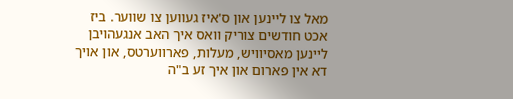מאל צו ליינען און ס'איז געווען צו שווער. ביז אכט חודשים צוריק וואס איך האב אנגעהויבן ליינען מאסיוויש, מעלות, פארווערטס, און אויך דא אין פארום און איך זע ב"ה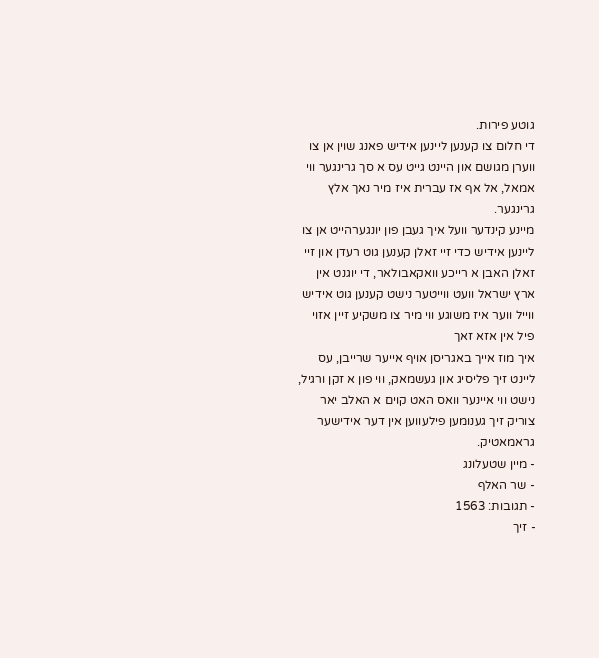גוטע פירות.
די חלום צו קענען ליינען אידיש פאנג שוין אן צו ווערן מגושם און היינט גייט עס א סך גרינגער ווי אמאל, אל אף אז עברית איז מיר נאך אלץ גרינגער.
מיינע קינדער וועל איך געבן פון יונגערהייט אן צו ליינען אידיש כדי זיי זאלן קענען גוט רעדן און זיי זאלן האבן א רייכע וואקאבולאר, די יוגנט אין ארץ ישראל וועט ווייטער נישט קענען גוט אידיש ווייל ווער איז משוגע ווי מיר צו משקיע זיין אזוי פיל אין אזא זאך
איך מוז אייך באגריסן אויף אייער שרייבן, עס ליינט זיך פליסיג און געשמאק, ווי פון א זקן ורגיל, נישט ווי איינער וואס האט קוים א האלב יאר צוריק זיך גענומען פילעווען אין דער אידישער גראמאטיק.
- מיין שטעלונג
- שר האלף
- תגובות: 1563
- זיך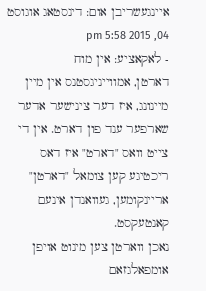איינגעשריבן אום: דינסטאג אוגוסט 04, 2015 5:58 pm
- לאקאציע: אין מוח
דארטן, אמווייניגסטנס אין מיין מיינונג, איז דער צינישער אדער שארפער ענד פון דארט. אין די צייט וואס "דארט" איז דאס ריכטיגע קען צומאל "דארטן" אריינקומען, געוואנדן אינעם קאנטעקסט.
נאכן ווארטן צען מינוט אויפן אומפאלגזאם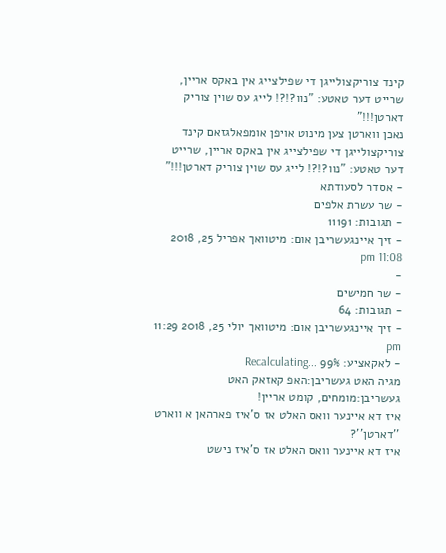קינד צוריקצולייגן די שפילצייג אין באקס אריין, שרייט דער טאטע: "נוו?!?! לייג עס שוין צוריק דארטן!!!"
נאכן ווארטן צען מינוט אויפן אומפאלגזאם קינד צוריקצולייגן די שפילצייג אין באקס אריין, שרייט דער טאטע: "נוו?!?! לייג עס שוין צוריק דארטן!!!"
- אסדר לסעודתא
- שר עשרת אלפים
- תגובות: 11191
- זיך איינגעשריבן אום: מיטוואך אפריל 25, 2018 11:08 pm
-
- שר חמישים
- תגובות: 64
- זיך איינגעשריבן אום: מיטוואך יולי 25, 2018 11:29 pm
- לאקאציע: 99% ...Recalculating
מגיה האט געשריבן:האפ קאזאק האט געשריבן:מומחים, קומט אריין!
איז דא איינער וואס האלט אז ס'איז פארהאן א ווארט ''דארטן''?
איז דא איינער וואס האלט אז ס'איז נישט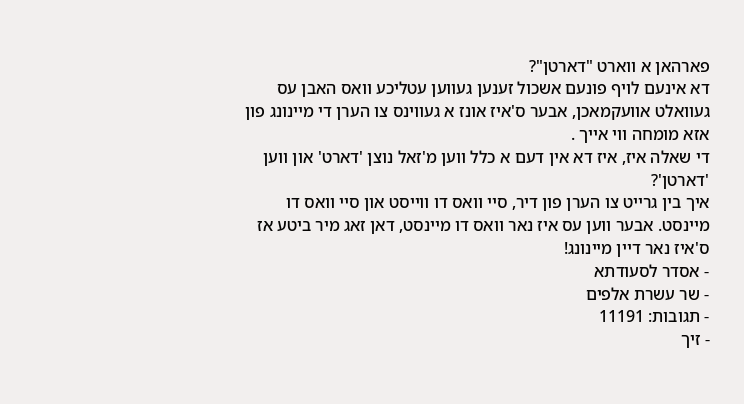פארהאן א ווארט "דארטן"?
דא אינעם לויף פונעם אשכול זענען געווען עטליכע וואס האבן עס געוואלט אוועקמאכן, אבער ס'איז אונז א געווינס צו הערן די מיינונג פון אזא מומחה ווי אייך .
די שאלה איז, איז דא אין דעם א כלל ווען מ'זאל נוצן 'דארט' און ווען 'דארטן'?
איך בין גרייט צו הערן פון דיר, סיי וואס דו ווייסט און סיי וואס דו מיינסט. אבער ווען עס איז נאר וואס דו מיינסט, דאן זאג מיר ביטע אז ס'איז נאר דיין מיינונג!
- אסדר לסעודתא
- שר עשרת אלפים
- תגובות: 11191
- זיך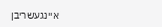איינגעשריבן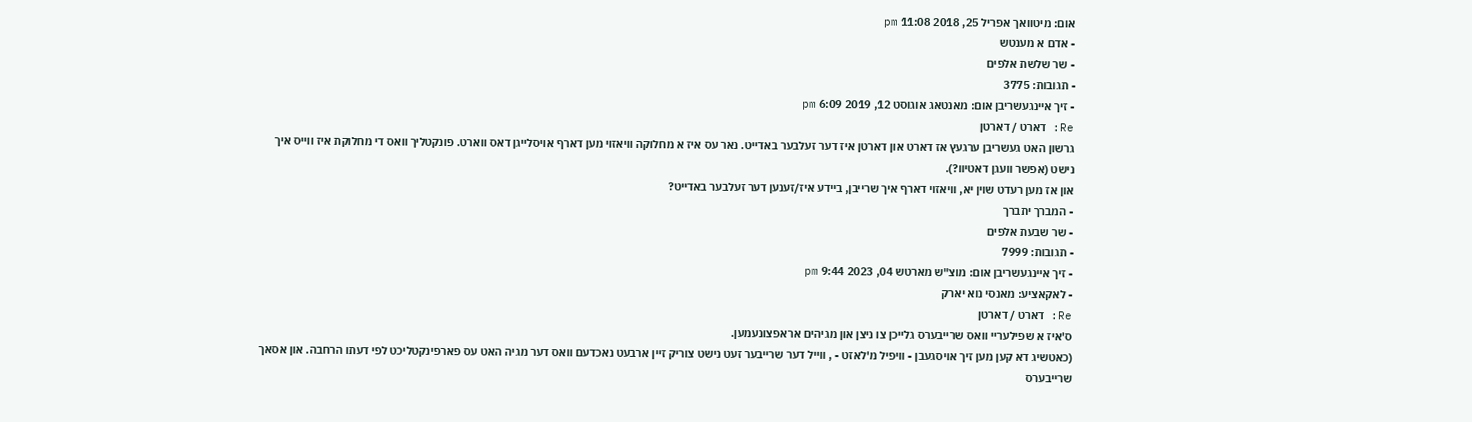אום: מיטוואך אפריל 25, 2018 11:08 pm
- אדם א מענטש
- שר שלשת אלפים
- תגובות: 3775
- זיך איינגעשריבן אום: מאנטאג אוגוסט 12, 2019 6:09 pm
Re: דארט / דארטן
גרשון האט געשריבן ערגעץ אז דארט און דארטן איז דער זעלבער באדייט. נאר עס איז א מחלוקה וויאזוי מען דארף אויסלייגן דאס ווארט. פונקטליך וואס די מחלוקת איז ווייס איך נישט (אפשר וועגן דאטיוו?).
און אז מען רעדט שוין יא, וויאזוי דארף איך שרייבן, ביידע איז/זענען דער זעלבער באדייט?
- המברך יתברך
- שר שבעת אלפים
- תגובות: 7999
- זיך איינגעשריבן אום: מוצ"ש מארטש 04, 2023 9:44 pm
- לאקאציע: מאנסי נוא יארק
Re: דארט / דארטן
ס'איז א שפילעריי וואס שרייבערס גלייכן צו ניצן און מגיהים אראפצונעמען.
(כאטשיג דא קען מען זיך אויסגעבן - וויפיל מ'לאזט - , ווייל דער שרייבער זעט נישט צוריק זיין ארבעט נאכדעם וואס דער מגיה האט עס פארפינקטליכט לפי דעתו הרחבה. און אסאך שרייבערס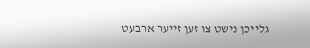גלייכן נישט צו זען זייער ארבעט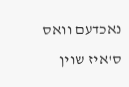נאכדעם וואס ס'איז שוין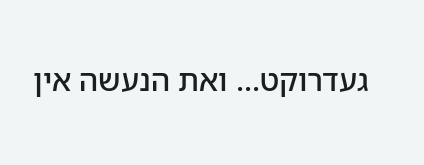געדרוקט... ואת הנעשה אין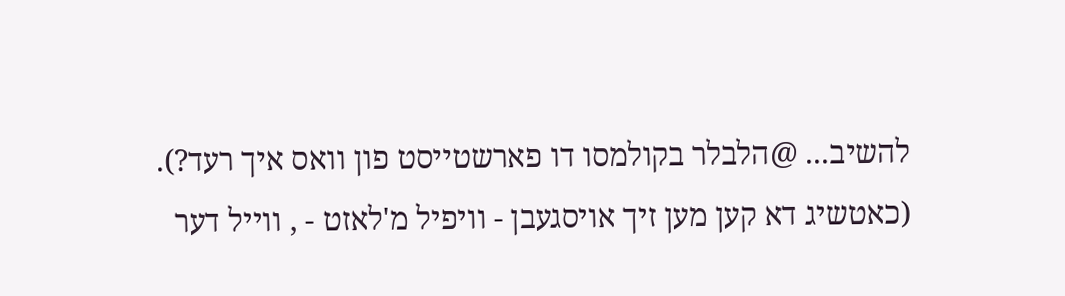להשיב... @הלבלר בקולמסו דו פארשטייסט פון וואס איך רעד?).
(כאטשיג דא קען מען זיך אויסגעבן - וויפיל מ'לאזט - , ווייל דער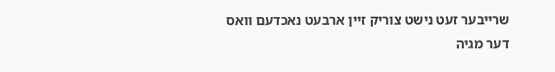שרייבער זעט נישט צוריק זיין ארבעט נאכדעם וואס דער מגיה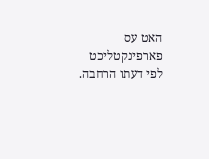האט עס פארפינקטליכט לפי דעתו הרחבה.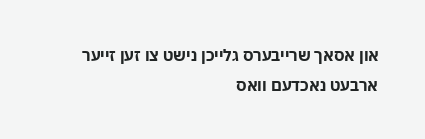און אסאך שרייבערס גלייכן נישט צו זען זייער ארבעט נאכדעם וואס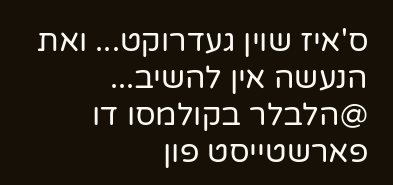ס'איז שוין געדרוקט... ואת הנעשה אין להשיב... @הלבלר בקולמסו דו פארשטייסט פון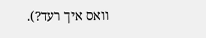וואס איך רעד?).